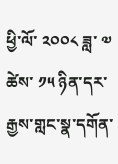ཕྱི་ལོ་ ༢༠༠༨ ཟླ་ ༧ ཚེས་ ༡༥ ཉིན་དར་རྒྱས་གླང་སྣ་དགོན་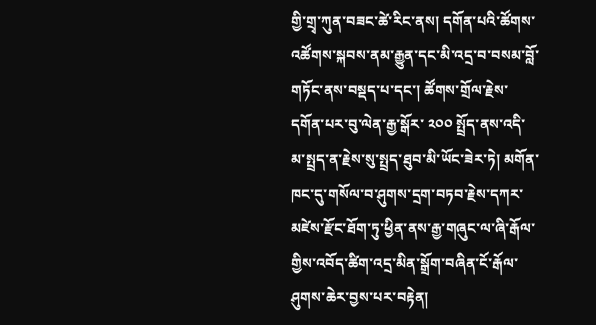གྱི་གྲྭ་ཀུན་བཟང་ཚེ་རིང་ནས། དགོན་པའི་ཚོགས་འཚོགས་སྐབས་ནམ་རྒྱུན་དང་མི་འདྲ་བ་བསམ་བློ་གཏོང་ནས་བསྡད་པ་དང་། ཚོགས་གྲོལ་རྗེས་དགོན་པར་བུ་ལེན་རྒྱ་སྒོར་ ༢༠༠ སྤྲོད་ནས་འདི་མ་སྤྲད་ན་རྗེས་སུ་སྤྲད་ཐུབ་མི་ཡོང་ཟེར་ཏེ། མགོན་ཁང་དུ་གསོལ་བ་ཤུགས་དྲག་བཏབ་རྗེས་དཀར་མཛེས་རྫོང་ཐོག་ཏུ་ཕྱིན་ནས་རྒྱ་གཞུང་ལ་ཞི་རྒོལ་གྱིས་འབོད་ཚིག་འདྲ་མིན་སྒྲོག་བཞིན་ངོ་རྒོལ་ཤུགས་ཆེར་བྱས་པར་བརྟེན།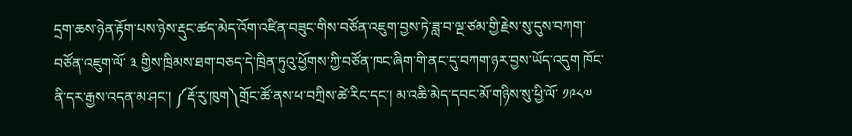དྲག་ཆས་ཉེན་རྟོག་པས་ཉེས་རྡུང་ཚད་མེད་འོག་འཛིན་བཟུང་གིས་བཙོན་འཇུག་བྱས་ཏེ་ཟླ་བ་ལྔ་ཙམ་གྱི་རྗེས་སུ་དུས་བཀག་བཙོན་འཇུག་ལོ་ ༣ གྱིས་ཁྲིམས་ཐག་བཅད་དེ་ཁྲིན་ཏུའུ་ཕྱོགས་ཀྱི་བཙོན་ཁང་ཞིག་གི་ནང་དུ་བཀག་ཉར་བྱས་ཡོད་འདུག ཁོང་ནི་དར་རྒྱས་འདན་མ་ཤང་། ༼རྡོ་རུ་ཁུག༽གྲོང་ཚོ་ནས་ཕ་བཀྲིས་ཚེ་རིང་དང་། མ་འཆི་མེད་དབང་མོ་གཉིས་སུ་ཕྱི་ལོ་ ༡༩༨༧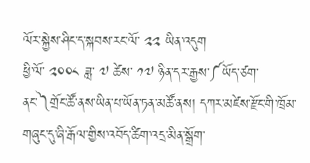ལོར་སྐྱེས་ཤིང་ད་སྐབས་རང་ལོ་ ༢༢ ཡིན་འདུག
ཕྱི་ལོ་ ༢༠༠༨ ཟླ་ ༧ ཚེས་ ༡༧ ཉིན་དར་རྒྱས་༼ཡོད་ཙག་ནང་༽གྲོང་ཚོ་ནས་ཡིན་པ་ཡོན་ཏན་མཚོ་ནས། དཀར་མཛེས་རྫོང་གི་ཁྲོམ་གཞུང་དུ་ཞི་རྒོལ་གྱིས་འབོད་ཚིག་འདྲ་མིན་སྒྲོག་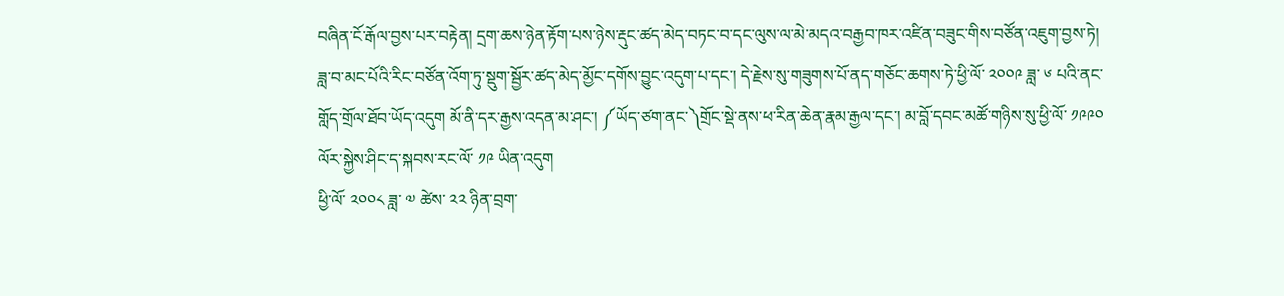བཞིན་ངོ་རྒོལ་བྱས་པར་བརྟེན། དྲག་ཆས་ཉེན་རྟོག་པས་ཉེས་རྡུང་ཚད་མེད་བཏང་བ་དང་ལུས་ལ་མེ་མདའ་བརྒྱབ་ཁར་འཛིན་བཟུང་གིས་བཙོན་འཇུག་བྱས་ཏེ། ཟླ་བ་མང་པོའི་རིང་བཙོན་འོག་ཏུ་སྡུག་སྦྱོར་ཚད་མེད་མྱོང་དགོས་བྱུང་འདུག་པ་དང་། དེ་རྗེས་སུ་གཟུགས་པོ་ནད་གཅོང་ཆགས་ཏེ་ཕྱི་ལོ་ ༢༠༠༩ ཟླ་ ༦ པའི་ནང་གློད་གྲོལ་ཐོབ་ཡོད་འདུག མོ་ནི་དར་རྒྱས་འདན་མ་ཤང་། ༼ཡོད་ཙག་ནང་༽གྲོང་སྡེ་ནས་ཕ་རིན་ཆེན་རྣམ་རྒྱལ་དང་། མ་བློ་དབང་མཚོ་གཉིས་སུ་ཕྱི་ལོ་ ༡༩༩༠ ལོར་སྐྱེས་ཤིང་ད་སྐབས་རང་ལོ་ ༡༩ ཡིན་འདུག
ཕྱི་ལོ་ ༢༠༠༨ ཟླ་ ༧ ཚེས་ ༢༢ ཉིན་བྲག་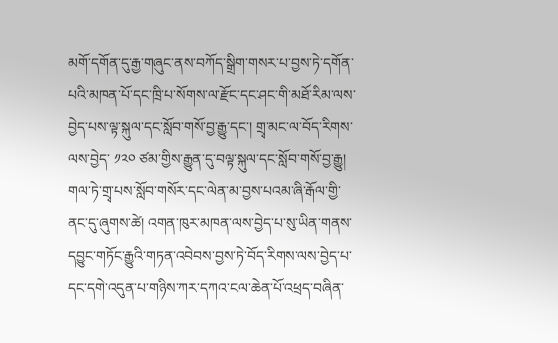མགོ་དགོན་དུ་རྒྱ་གཞུང་ནས་བཀོད་སྒྲིག་གསར་པ་བྱས་ཏེ་དགོན་པའི་མཁན་པོ་དང་ཁྲི་པ་སོགས་ལ་རྫོང་དང་ཤང་གི་མཐོ་རིམ་ལས་བྱེད་པས་ལྟ་སྐུལ་དང་སློབ་གསོ་བྱ་རྒྱུ་དང་། གྲྭ་མང་ལ་བོད་རིགས་ལས་བྱེད་ ༡༢༠ ཙམ་གྱིས་རྒྱུན་དུ་བལྟ་སྐུལ་དང་སློབ་གསོ་བྱ་རྒྱུ། གལ་ཏེ་གྲྭ་པས་སློབ་གསོར་དང་ལེན་མ་བྱས་པའམ་ཞི་རྒོལ་གྱི་ནང་དུ་ཞུགས་ཚེ། འགན་ཁུར་མཁན་ལས་བྱེད་པ་སུ་ཡིན་གནས་དབྱུང་གཏོང་རྒྱུའི་གཏན་འབེབས་བྱས་ཏེ་བོད་རིགས་ལས་བྱེད་པ་དང་དགེ་འདུན་པ་གཉིས་ཀར་དཀའ་ངལ་ཆེན་པོ་འཕྲད་བཞིན་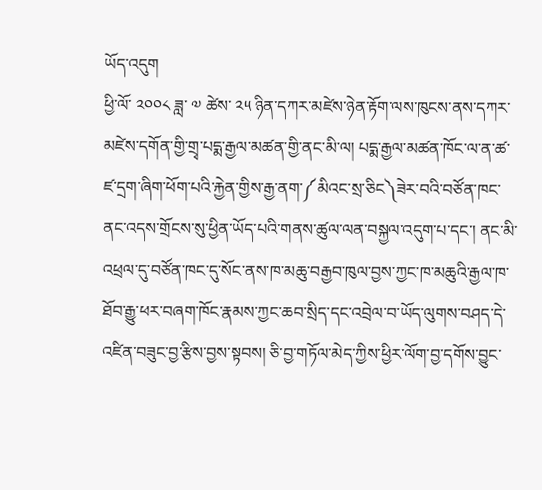ཡོད་འདུག
ཕྱི་ལོ་ ༢༠༠༨ ཟླ་ ༧ ཚེས་ ༢༥ ཉིན་དཀར་མཛེས་ཉེན་རྟོག་ལས་ཁུངས་ནས་དཀར་མཛེས་དགོན་གྱི་གྲྭ་པདྨ་རྒྱལ་མཚན་གྱི་ནང་མི་ལ། པདྨ་རྒྱལ་མཚན་ཁོང་ལ་ན་ཚ་ཛ་དྲག་ཞིག་ཕོག་པའི་རྐྱེན་གྱིས་རྒྱ་ནག་༼མིའང་སྲ་ཅིང༽ཟེར་བའི་བཙོན་ཁང་ནང་འདས་གྲོངས་སུ་ཕྱིན་ཡོད་པའི་གནས་ཚུལ་ལན་བསྐྱལ་འདུག་པ་དང་། ནང་མི་འཕྲལ་དུ་བཙོན་ཁང་དུ་སོང་ནས་ཁ་མཆུ་བརྒྱབ་ཁུལ་བྱས་ཀྱང་ཁ་མཆུའི་རྒྱལ་ཁ་ཐོབ་རྒྱུ་ཕར་བཞག་ཁོང་རྣམས་ཀྱང་ཆབ་སྲིད་དང་འབྲེལ་བ་ཡོད་ལུགས་བཤད་དེ་འཛིན་བཟུང་བྱ་རྩིས་བྱས་སྟབས། ཅི་བྱ་གཏོལ་མེད་ཀྱིས་ཕྱིར་ལོག་བྱ་དགོས་བྱུང་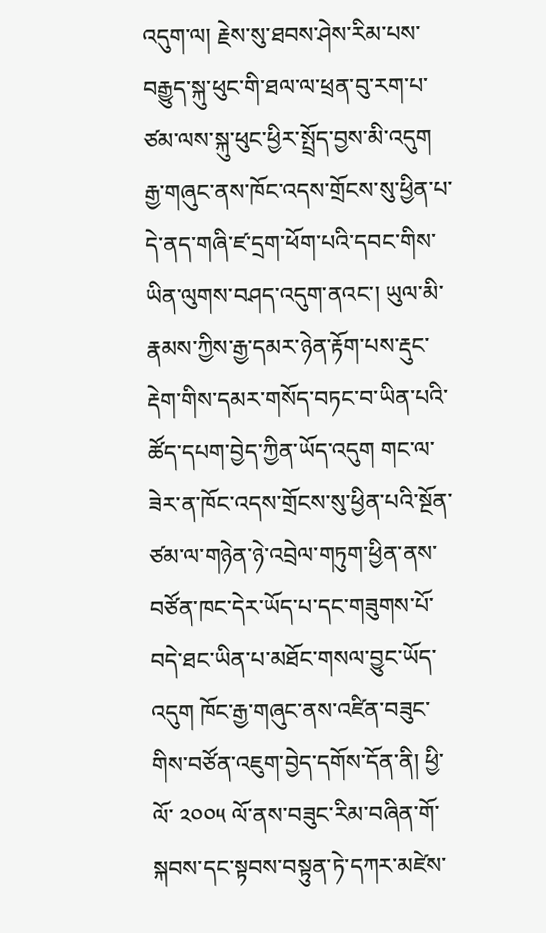འདུག་ལ། རྗེས་སུ་ཐབས་ཤེས་རིམ་པས་བརྒྱུད་སྐུ་ཕུང་གི་ཐལ་ལ་ཕྲན་བུ་རག་པ་ཙམ་ལས་སྐུ་ཕུང་ཕྱིར་སྤྲོད་བྱས་མི་འདུག རྒྱ་གཞུང་ནས་ཁོང་འདས་གྲོངས་སུ་ཕྱིན་པ་དེ་ནད་གཞི་ཛ་དྲག་ཕོག་པའི་དབང་གིས་ཡིན་ལུགས་བཤད་འདུག་ནའང་། ཡུལ་མི་རྣམས་ཀྱིས་རྒྱ་དམར་ཉེན་རྟོག་པས་རྡུང་རྡེག་གིས་དམར་གསོད་བཏང་བ་ཡིན་པའི་ཚོད་དཔག་བྱེད་ཀྱིན་ཡོད་འདུག གང་ལ་ཟེར་ན་ཁོང་འདས་གྲོངས་སུ་ཕྱིན་པའི་སྔོན་ཙམ་ལ་གཉེན་ཉེ་འབྲེལ་གཏུག་ཕྱིན་ནས་བཙོན་ཁང་དེར་ཡོད་པ་དང་གཟུགས་པོ་བདེ་ཐང་ཡིན་པ་མཐོང་གསལ་བྱུང་ཡོད་འདུག ཁོང་རྒྱ་གཞུང་ནས་འཛིན་བཟུང་གིས་བཙོན་འཇུག་བྱེད་དགོས་དོན་ནི། ཕྱི་ལོ་ ༢༠༠༥ ལོ་ནས་བཟུང་རིམ་བཞིན་གོ་སྐབས་དང་སྟབས་བསྟུན་ཏེ་དཀར་མཛེས་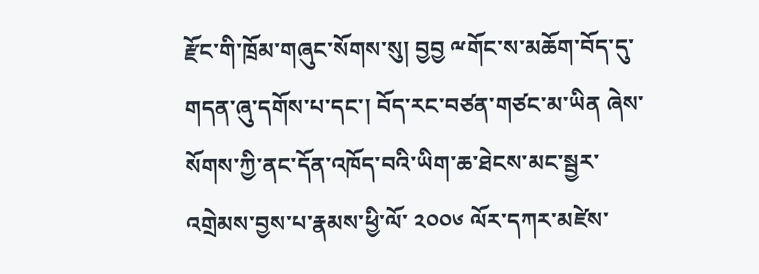རྫོང་གི་ཁྲོམ་གཞུང་སོགས་སུ། བྱབྱ ྋགོང་ས་མཆོག་བོད་དུ་གདན་ཞུ་དགོས་པ་དང་། བོད་རང་བཙན་གཙང་མ་ཡིན ཞེས་སོགས་ཀྱི་ནང་དོན་འཁོད་བའི་ཡིག་ཆ་ཐེངས་མང་སྦྱར་འགྲེམས་བྱས་པ་རྣམས་ཕྱི་ལོ་ ༢༠༠༦ ལོར་དཀར་མཛེས་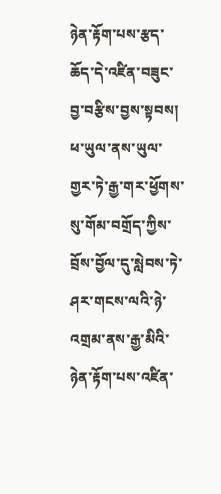ཉེན་རྟོག་པས་རྩད་ཆོད་དེ་འཛིན་བཟུང་བྱ་བརྩིས་བྱས་སྟབས། ཕ་ཡུལ་ནས་ཡུལ་གྱར་ཏེ་རྒྱ་གར་ཕྱོགས་སུ་གོམ་བགྲོད་ཀྱིས་བྲོས་བྱོལ་དུ་སླེབས་ཏེ་ཤར་གངས་ལའི་ཉེ་འགྲམ་ནས་རྒྱ་མིའི་ཉེན་རྟོག་པས་འཛིན་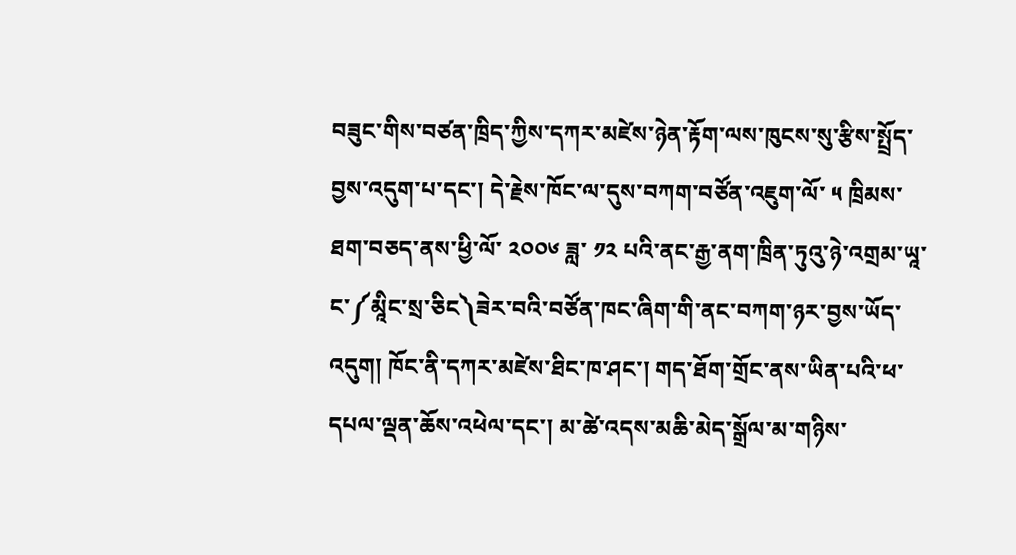བཟུང་གིས་བཙན་ཁྲིད་ཀྱིས་དཀར་མཛེས་ཉེན་རྟོག་ལས་ཁུངས་སུ་རྩིས་སྤྲོད་བྱས་འདུག་པ་དང་། དེ་རྗེས་ཁོང་ལ་དུས་བཀག་བཙོན་འཇུག་ལོ་ ༥ ཁྲིམས་ཐག་བཅད་ནས་ཕྱི་ལོ་ ༢༠༠༦ ཟླ་ ༡༢ པའི་ནང་རྒྱ་ནག་ཁྲིན་ཏུའུ་ཉེ་འགྲམ་ཡཱ་ང་༼མཱིང་སྲ་ཅིང༽ཟེར་བའི་བཙོན་ཁང་ཞིག་གི་ནང་བཀག་ཉར་བྱས་ཡོད་འདུག། ཁོང་ནི་དཀར་མཛེས་ཐིང་ཁ་ཤང་། གད་ཐོག་གྲོང་ནས་ཡིན་པའི་ཕ་དཔལ་ལྡན་ཆོས་འཕེལ་དང་། མ་ཚེ་འདས་མཆི་མེད་སྒྲོལ་མ་གཉིས་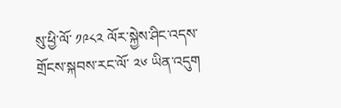སུ་ཕྱི་ལོ་ ༡༩༨༢ ལོར་སྐྱེས་ཤིང་འདས་གྲོངས་སྐབས་རང་ལོ་ ༢༦ ཡིན་འདུག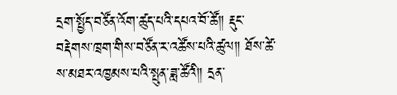དྲག་སྤྱོད་བཙོན་འོག་ཚུད་པའི་དཔའ་བོ་ཚོ༎ རྡུང་བརྡེགས་ཁྲག་གིས་བཙོན་ར་འཚོས་པའི་ཚུལ༎ ཐོས་ཚེ་ས་མཐར་འཁྱམས་པའི་སྤུན་ཟླ་ཚོའི༎ དྲན་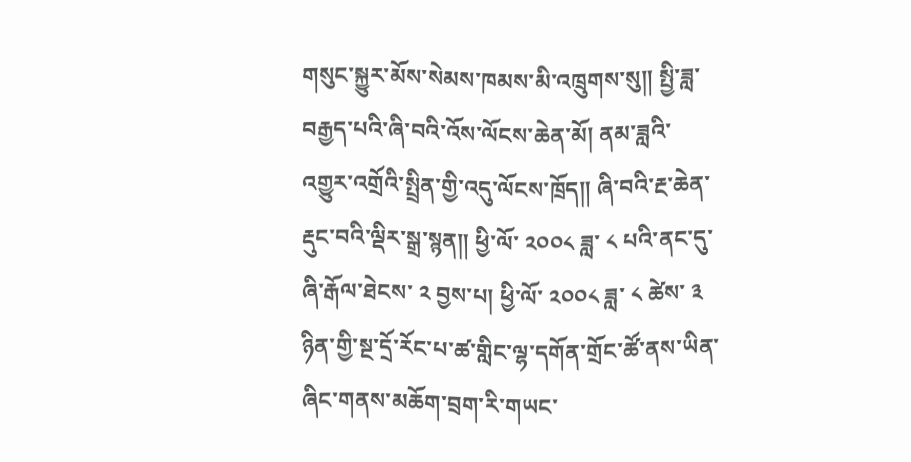གསུང་སྐྱུར་མོས་སེམས་ཁམས་མི་འཁྲུགས་སུ༎ སྤྱི་ཟླ་བརྒྱད་པའི་ཞི་བའི་འོས་ལོངས་ཆེན་མོ། ནམ་ཟླའི་འགྱུར་འགྲོའི་སྤྲིན་གྱི་འདུ་ལོངས་ཁྲོད༎ ཞི་བའི་རྔ་ཆེན་རྡུང་བའི་ལྡིར་སྒྲ་སྙན༎ ཕྱི་ལོ་ ༢༠༠༨ ཟླ་ ༨ པའི་ནང་དུ་ཞི་རྒོལ་ཐེངས་ ༢ བྱས་པ། ཕྱི་ལོ་ ༢༠༠༨ ཟླ་ ༨ ཚེས་ ༣ ཉིན་གྱི་སྔ་དྲོ་རོང་པ་ཚ་གླིང་ལྷ་དགོན་གྲོང་ཚོ་ནས་ཡིན་ཞིང་གནས་མཆོག་བྲག་རི་གཡང་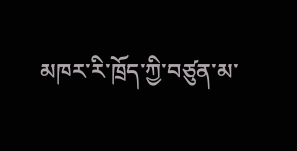མཁར་རི་ཁྲོད་ཀྱི་བཙུན་མ་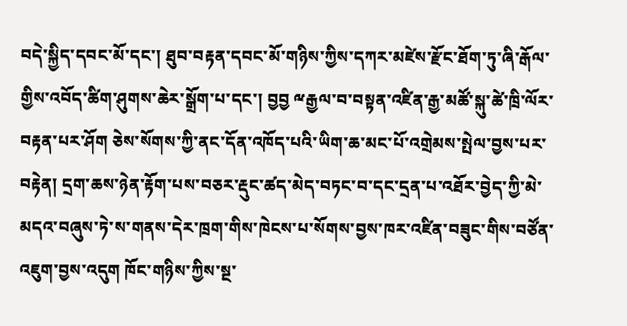བདེ་སྐྱིད་དབང་མོ་དང་། ཐུབ་བརྟན་དབང་མོ་གཉིས་ཀྱིས་དཀར་མཛེས་རྫོང་ཐོག་ཏུ་ཞི་རྒོལ་གྱིས་འབོད་ཚིག་ཤུགས་ཆེར་སྒྲོག་པ་དང་། བྱབྱ ྋརྒྱལ་བ་བསྟན་འཛིན་རྒྱ་མཚོ་སྐུ་ཚེ་ཁྲི་ལོར་བརྟན་པར་ཤོག ཅེས་སོགས་ཀྱི་ནང་དོན་འཁོད་པའི་ཡིག་ཆ་མང་པོ་འགྲེམས་སྤེལ་བྱས་པར་བརྟེན། དྲག་ཆས་ཉེན་རྟོག་པས་བཅར་རྡུང་ཚད་མེད་བཏང་བ་དང་དྲན་པ་འཐོར་བྱེད་ཀྱི་མེ་མདའ་བཞུས་ཏེ་ས་གནས་དེར་ཁྲག་གིས་ཁེངས་པ་སོགས་བྱས་ཁར་འཛིན་བཟུང་གིས་བཙོན་འཇུག་བྱས་འདུག ཁོང་གཉིས་ཀྱིས་སྔ་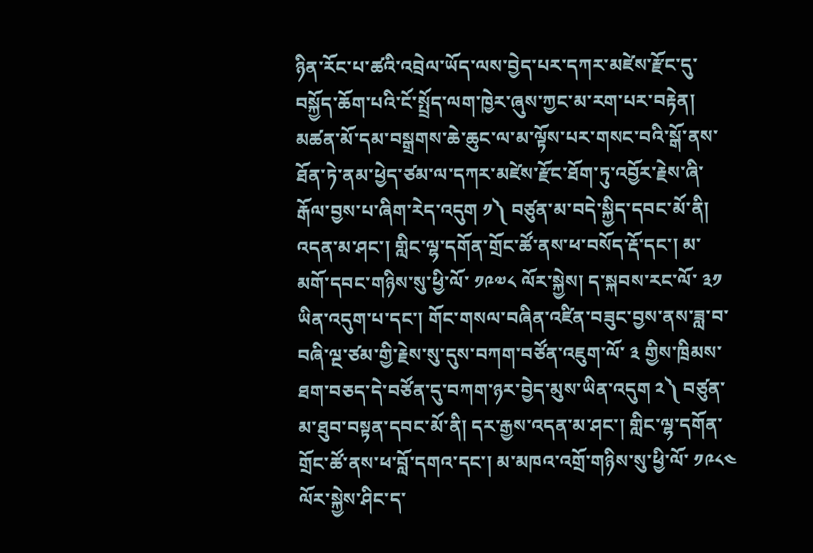ཉིན་རོང་པ་ཚའི་འབྲེལ་ཡོད་ལས་བྱེད་པར་དཀར་མཛེས་རྫོང་དུ་བསྐྱོད་ཆོག་པའི་ངོ་སྤྲོད་ལག་ཁྱེར་ཞུས་ཀྱང་མ་རག་པར་བརྟེན། མཚན་མོ་དམ་བསྒྲགས་ཆེ་ཆུང་ལ་མ་ལྟོས་པར་གསང་བའི་སྒོ་ནས་ཐོན་ཏེ་ནམ་ཕྱེད་ཙམ་ལ་དཀར་མཛེས་རྫོང་ཐོག་ཏུ་འབྱོར་རྗེས་ཞི་རྒོལ་བྱས་པ་ཞིག་རེད་འདུག ༡༽ བཙུན་མ་བདེ་སྐྱིད་དབང་མོ་ནི། འདན་མ་ཤང་། གླིང་ལྷ་དགོན་གྲོང་ཚོ་ནས་ཕ་བསོད་རྡོ་དང་། མ་མགོ་དབང་གཉིས་སུ་ཕྱི་ལོ་ ༡༩༧༨ ལོར་སྐྱེས། ད་སྐབས་རང་ལོ་ ༣༡ ཡིན་འདུག་པ་དང་། གོང་གསལ་བཞིན་འཛིན་བཟུང་བྱས་ནས་ཟླ་བ་བཞི་ལྔ་ཙམ་གྱི་རྗེས་སུ་དུས་བཀག་བཙོན་འཇུག་ལོ་ ༣ གྱིས་ཁྲིམས་ཐག་བཅད་དེ་བཙོན་དུ་བཀག་ཉར་བྱེད་མུས་ཡིན་འདུག ༢༽ བཙུན་མ་ཐུབ་བསྟན་དབང་མོ་ནི། དར་རྒྱས་འདན་མ་ཤང་། གླིང་ལྷ་དགོན་གྲོང་ཚོ་ནས་ཕ་བློ་དགའ་དང་། མ་མཁའ་འགྲོ་གཉིས་སུ་ཕྱི་ལོ་ ༡༩༨༤ ལོར་སྐྱེས་ཤིང་ད་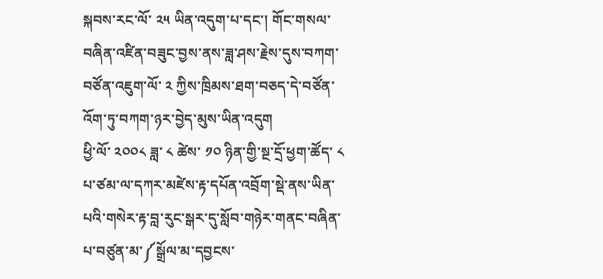སྐབས་རང་ལོ་ ༢༥ ཡིན་འདུག་པ་དང་། གོང་གསལ་བཞིན་འཛིན་བཟུང་བྱས་ནས་ཟླ་ཤས་རྗེས་དུས་བཀག་བཙོན་འཇུག་ལོ་ ༢ ཀྱིས་ཁྲིམས་ཐག་བཅད་དེ་བཙོན་འོག་ཏུ་བཀག་ཉར་བྱེད་མུས་ཡིན་འདུག
ཕྱི་ལོ་ ༢༠༠༨ ཟླ་ ༨ ཚེས་ ༡༠ ཉིན་གྱི་སྔ་དྲོ་ཕྱག་ཚོད་ ༨ པ་ཙམ་ལ་དཀར་མཛེས་རྟ་དཔོན་འབྲོག་སྡེ་ནས་ཡིན་པའི་གསེར་རྟ་བླ་རུང་སྒར་དུ་སློབ་གཉེར་གནང་བཞིན་པ་བཙུན་མ་༼སྒྲོལ་མ་དབྱངས་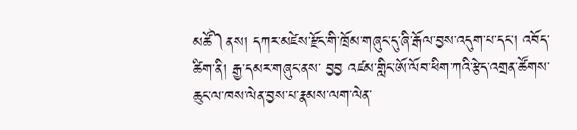མཚོ༽ནས། དཀར་མཛེས་རྫོང་གི་ཁྲོམ་གཞུང་དུ་ཞི་རྒོལ་བྱས་འདུག་པ་དང་། འབོད་ཚིག་ནི། རྒྱ་དམར་གཞུང་ནས་ བྱབྱ འཛམ་གླིང་ཨོ་ལོབ་ཕིག་ཀའི་རྩེད་འགྲན་ཚོགས་ཆུང་ལ་ཁས་ལེན་བྱས་པ་རྣམས་ལག་ལེན་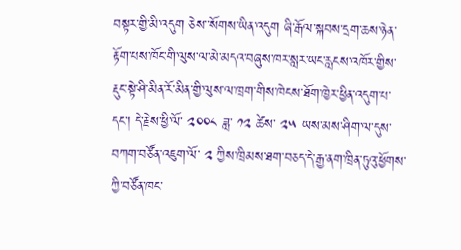བསྟར་གྱི་མི་འདུག ཅེས་་སོགས་ཡིན་འདུག ཞི་རྒོལ་སྐབས་དྲག་ཆས་ཉེན་རྟོག་པས་ཁོང་གི་ལུས་ལ་མེ་མདའ་བཞུས་ཁར་སླར་ཡང་རླངས་འཁོར་གྱིས་རྡུང་སྟེ་ཤི་མིན་རོ་མིན་གྱི་ལུས་ལ་ཁྲག་གིས་ཁེངས་ཐོག་ཁྱེར་ཕྱིན་འདུག་པ་དང་། དེ་རྗེས་ཕྱི་ལོ་ ༢༠༠༨ ཟླ་ ༡༢ ཚེས་ ༢༥ ཡས་མས་ཤིག་ལ་དུས་བཀག་བཙོན་འཇུག་ལོ་ ༢ ཀྱིས་ཁྲིམས་ཐག་བཅད་དེ་རྒྱ་ནག་ཁྲིན་ཏུའུ་ཕྱོགས་ཀྱི་བཙོན་ཁང་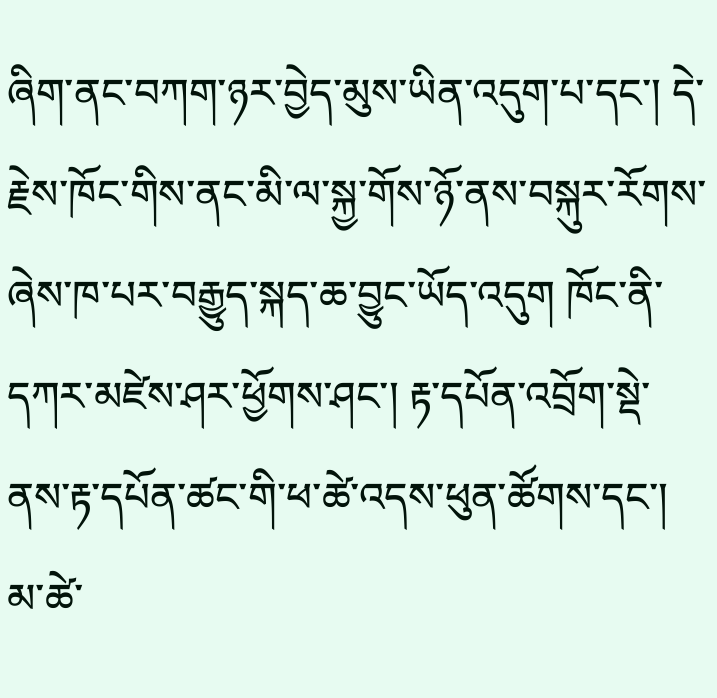ཞིག་ནང་བཀག་ཉར་བྱེད་མུས་ཡིན་འདུག་པ་དང་། དེ་རྗེས་ཁོང་གིས་ནང་མི་ལ་སྐྱ་གོས་ཉོ་ནས་བསྐུར་རོགས་ཞེས་ཁ་པར་བརྒྱུད་སྐད་ཆ་བྱུང་ཡོད་འདུག ཁོང་ནི་དཀར་མཛེས་ཤར་ཕྱོགས་ཤང་། རྟ་དཔོན་འབྲོག་སྡེ་ནས་རྟ་དཔོན་ཚང་གི་ཕ་ཚེ་འདས་ཕུན་ཚོགས་དང་། མ་ཚེ་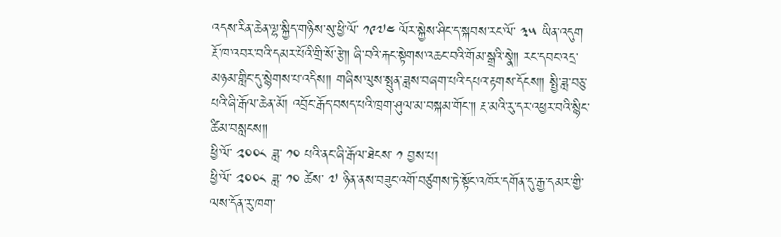འདས་རིན་ཆེན་ལྷ་སྐྱིད་གཉིས་སུ་ཕྱི་ལོ་ ༡༩༧༤ ལོར་སྐྱེས་ཤིང་ད་སྐབས་རང་ལོ་ ༣༥ ཡིན་འདུག རྔོ་ཁ་འབར་བའི་དམར་པོའི་གྲི་སོ་རྩེ༎ ཞི་བའི་རྐང་སྟེགས་འཆང་བའི་གོམ་སྒྲའི་སྣེ༎ རང་དབང་འདྲ་མཉམ་གླིང་དུ་སྙེགས་པ་འདིས༎ གཞིས་ལུས་སྤུན་ཟླས་བཞག་པའི་དཔའ་རྟགས་དོངས༎ སྤྱི་ཟླ་བཅུ་པའི་ཞི་རྒོལ་ཆེན་མོ། འབྲོང་རྒོད་བསད་པའི་ཁྲག་ཤུལ་མ་བསྐམ་གོང་༎ རྔ་མའི་རུ་དར་འཕྱར་བའི་སྙིང་ཚིམ་བསླངས༎
ཕྱི་ལོ་ ༢༠༠༨ ཟླ་ ༡༠ པའི་ནང་ཞི་རྒོལ་ཐེངས་ ༡ བྱས་པ།
ཕྱི་ལོ་ ༢༠༠༨ ཟླ་ ༡༠ ཚེས་ ༧ ཉིན་ནས་བཟུང་འགོ་བཙུགས་ཏེ་སྟོང་འཁོར་དགོན་དུ་རྒྱ་དམར་གྱི་ལས་དོན་རུ་ཁག་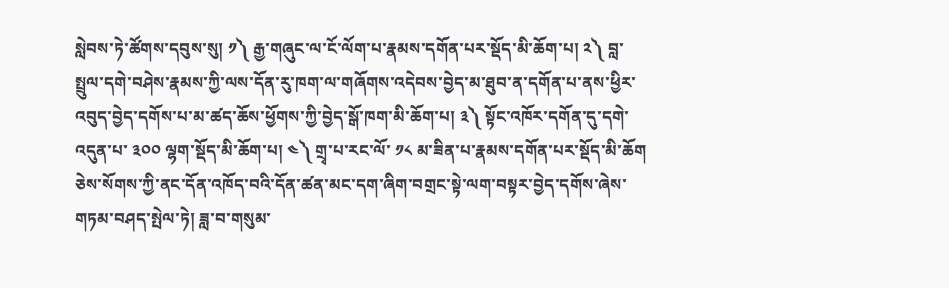སླེབས་ཏེ་ཚོགས་དབུས་སུ། ༡༽ རྒྱ་གཞུང་ལ་ངོ་ལོག་པ་རྣམས་དགོན་པར་སྡོད་མི་ཆོག་པ། ༢༽ བླ་སྤྲུལ་དགེ་བཤེས་རྣམས་ཀྱི་ལས་དོན་རུ་ཁག་ལ་གཞོགས་འདེབས་བྱེད་མ་ཐུབ་ན་དགོན་པ་ནས་ཕྱིར་འབུད་བྱེད་དགོས་པ་མ་ཚད་ཆོས་ཕྱོགས་ཀྱི་བྱེད་སྒོ་ཁག་མི་ཆོག་པ། ༣༽ སྟོང་འཁོར་དགོན་དུ་དགེ་འདུན་པ་ ༣༠༠ ལྷག་སྡོད་མི་ཆོག་པ། ༤༽ གྲྭ་པ་རང་ལོ་ ༡༨ མ་ཟིན་པ་རྣམས་དགོན་པར་སྡོད་མི་ཆོག ཅེས་སོགས་ཀྱི་ནང་དོན་འཁོད་བའི་དོན་ཚན་མང་དག་ཞིག་བགྲང་སྟེ་ལག་བསྟར་བྱེད་དགོས་ཞེས་གཏམ་བཤད་སྤེལ་ཏེ། ཟླ་བ་གསུམ་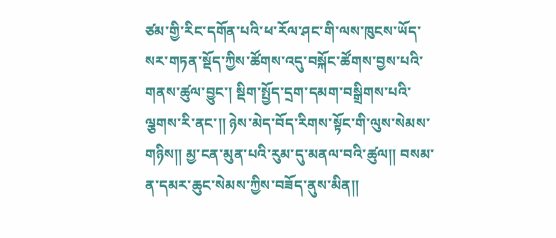ཙམ་གྱི་རིང་དགོན་པའི་ཕ་རོལ་ཤང་གི་ལས་ཁུངས་ཡོད་སར་གཏན་སྡོད་ཀྱིས་ཚོགས་འདུ་བསྐོང་ཚོགས་བྱས་པའི་གནས་ཚུལ་བྱུང་། སྡིག་སྤྱོད་དྲག་དམག་བསྒྲིགས་པའི་ལྕགས་རི་ནང་༎ ཉེས་མེད་བོད་རིགས་སྟོང་གི་ལུས་སེམས་གཉིས༎ མྱ་ངན་མུན་པའི་རུམ་དུ་མནལ་བའི་ཚུལ༎ བསམ་ན་དམར་ཆུང་སེམས་ཀྱིས་བཟོད་ནུས་མིན༎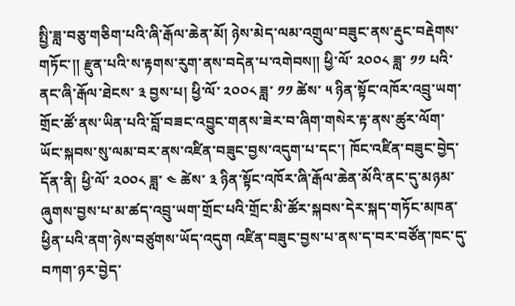སྤྱི་ཟླ་བཅུ་གཅིག་པའི་ཞི་རྒོལ་ཆེན་མོ། ཉེས་མེད་ལམ་འགྲུལ་བཟུང་ནས་རྡུང་བརྡེགས་གཏོང་༎ རྫུན་པའི་ས་རྟགས་རུག་ནས་བདེན་པ་འགེབས༎ ཕྱི་ལོ་ ༢༠༠༨ ཟླ་ ༡༡ པའི་ནང་ཞི་རྒོལ་ཐེངས་ ༣ བྱས་པ། ཕྱི་ལོ་ ༢༠༠༨ ཟླ་ ༡༡ ཚེས་ ༥ ཉིན་སྟོང་འཁོར་འབྲུ་ཡག་གྲོང་ཚོ་ནས་ཡིན་པའི་བློ་བཟང་འབྱུང་གནས་ཟེར་བ་ཞིག་གསེར་རྟ་ནས་ཚུར་ལོག་ཡོང་སྐབས་སུ་ལམ་བར་ནས་འཛིན་བཟུང་བྱས་འདུག་པ་དང་། ཁོང་འཛིན་བཟུང་བྱེད་དོན་ནི། ཕྱི་ལོ་ ༢༠༠༨ ཟླ་ ༤ ཚེས་ ༣ ཉིན་སྟོང་འཁོར་ཞི་རྒོལ་ཆེན་མོའི་ནང་དུ་མཉམ་ཞུགས་བྱས་པ་མ་ཚད་འབྲུ་ཡག་གྲོང་པའི་གྲོང་མི་ཚོར་སྐབས་དེར་སྐད་གཏོང་མཁན་ཕྱིན་པའི་ནག་ཉེས་བཙུགས་ཡོད་འདུག འཛིན་བཟུང་བྱས་པ་ནས་ད་བར་བཙོན་ཁང་དུ་བཀག་ཉར་བྱེད་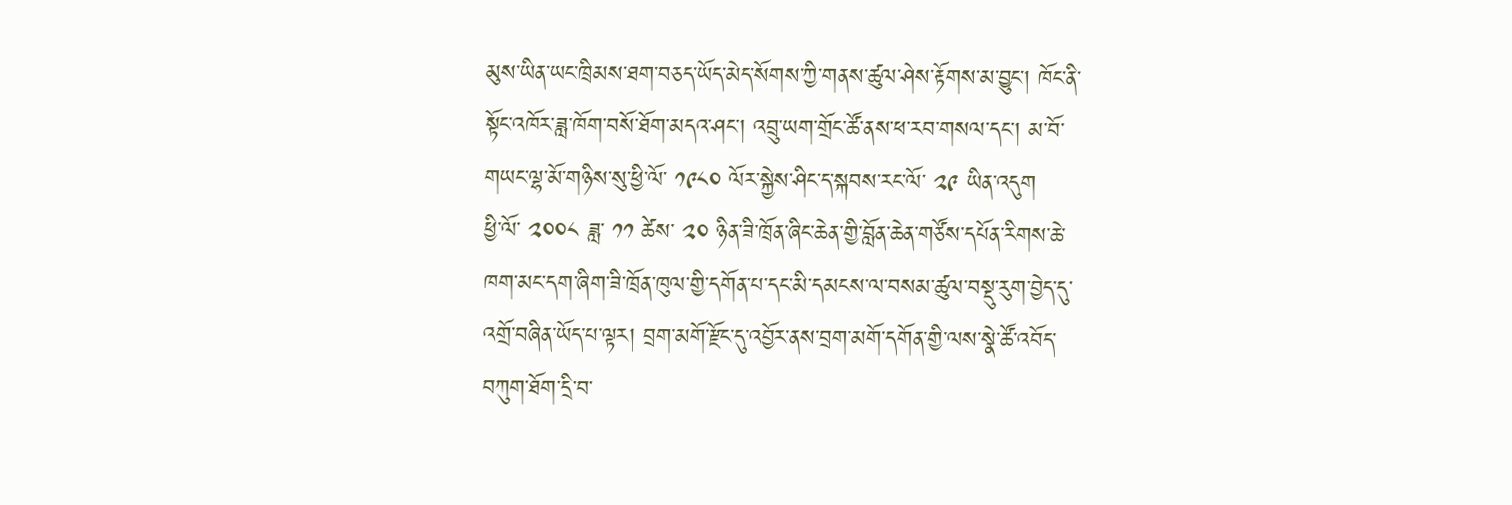མུས་ཡིན་ཡང་ཁྲིམས་ཐག་བཅད་ཡོད་མེད་སོགས་ཀྱི་གནས་ཚུལ་ཤེས་རྟོགས་མ་བྱུང་། ཁོང་ནི་སྟོང་འཁོར་ཟླ་ཁོག་བསོ་ཐོག་མདའ་ཤང་། འབྲུ་ཡག་གྲོང་ཚོ་ནས་ཕ་རབ་གསལ་དང་། མ་བོ་གཡང་ལྷ་མོ་གཉིས་སུ་ཕྱི་ལོ་ ༡༩༨༠ ལོར་སྐྱེས་ཤིང་ད་སྐབས་རང་ལོ་ ༢༩ ཡིན་འདུག
ཕྱི་ལོ་ ༢༠༠༨ ཟླ་ ༡༡ ཚེས་ ༢༠ ཉིན་ཟི་ཁྲོན་ཞིང་ཆེན་གྱི་བློན་ཆེན་གཙོས་དཔོན་རིགས་ཆེ་ཁག་མང་དག་ཞིག་ཟི་ཁྲོན་ཁུལ་གྱི་དགོན་པ་དང་མི་དམངས་ལ་བསམ་ཚུལ་བསྡུ་རུག་བྱེད་དུ་འགྲོ་བཞིན་ཡོད་པ་ལྟར། བྲག་མགོ་རྫོང་དུ་འབྱོར་ནས་བྲག་མགོ་དགོན་གྱི་ལས་སྣེ་ཚོ་འབོད་བཀུག་ཐོག་དྲི་བ་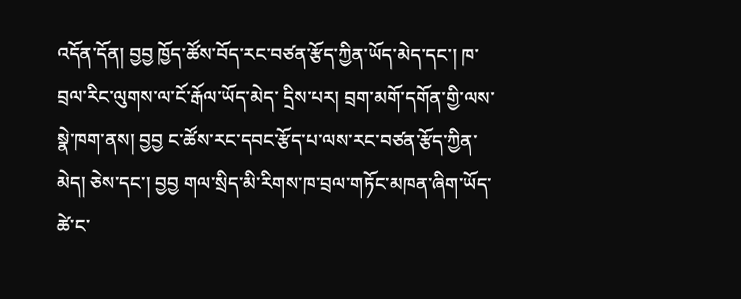འདོན་དོན། བྱབྱ ཁྱོད་ཚོས་བོད་རང་བཙན་རྩོད་ཀྱིན་ཡོད་མེད་དང་། ཁ་བྲལ་རིང་ལུགས་ལ་ངོ་རྒོལ་ཡོད་མེད་ དྲིས་པར། བྲག་མགོ་དགོན་གྱི་ལས་སྣེ་ཁག་ནས། བྱབྱ ང་ཚོས་རང་དབང་རྩོད་པ་ལས་རང་བཙན་རྩོད་ཀྱིན་མེད། ཅེས་དང་། བྱབྱ གལ་སྲིད་མི་རིགས་ཁ་བྲལ་གཏོང་མཁན་ཞིག་ཡོད་ཚེ་ང་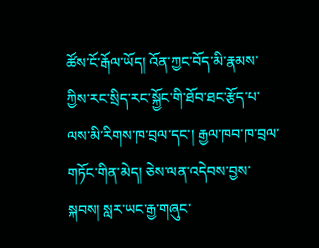ཚོས་ངོ་རྒོལ་ཡོད། འོན་ཀྱང་བོད་མི་རྣམས་ཀྱིས་རང་སྲིད་རང་སྐྱོང་གི་ཐོབ་ཐང་རྩོད་པ་ལས་མི་རིགས་ཁ་བྲལ་དང་། རྒྱལ་ཁབ་ཁ་བྲལ་གཏོང་གིན་མེད། ཅེས་ལན་འདེབས་བྱས་སྐབས། སླར་ཡང་རྒྱ་གཞུང་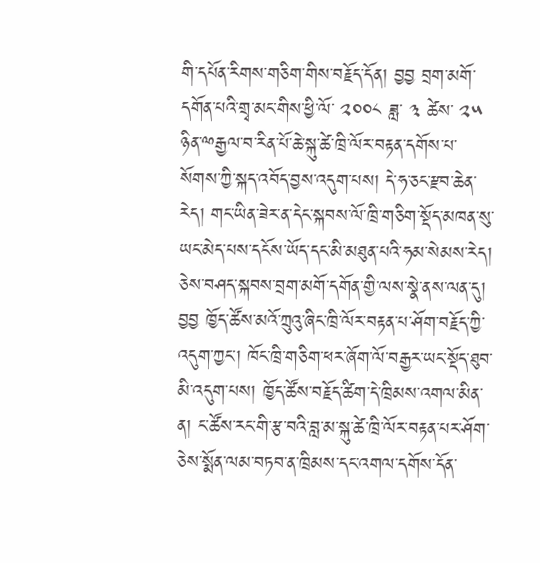གི་དཔོན་རིགས་གཅིག་གིས་བརྗོད་དོན། བྱབྱ བྲག་མགོ་དགོན་པའི་གྲྭ་མང་གིས་ཕྱི་ལོ་ ༢༠༠༨ ཟླ་ ༣ ཚེས་ ༢༥ ཉིན་ྋརྒྱལ་བ་རིན་པོ་ཆེ་སྐུ་ཚེ་ཁྲི་ལོར་བརྟན་དགོས་པ་སོགས་ཀྱི་སྐད་འབོད་བྱས་འདུག་པས། དེ་ཧ་ཅང་རྫབ་ཆེན་རེད། གང་ཡིན་ཟེར་ན་དེང་སྐབས་ལོ་ཁྲི་གཅིག་སྡོད་མཁན་སུ་ཡང་མེད་པས་དངོས་ཡོད་དང་མི་མཐུན་པའི་ཧམ་སེམས་རེད། ཅེས་བཤད་སྐབས་བྲག་མགོ་དགོན་གྱི་ལས་སྣེ་ནས་ལན་དུ། བྱབྱ ཁྱོད་ཚོས་མའོ་ཀྲུའུ་ཞིང་ཁྲི་ལོར་བརྟན་པ་ཤོག་བརྗོད་ཀྱི་འདུག་ཀྱང་། ཁོང་ཁྲི་གཅིག་ཕར་ཞོག་ལོ་བརྒྱར་ཡང་སྡོད་ཐུབ་མི་འདུག་པས། ཁྱོད་ཚོས་བརྗོད་ཚིག་དེ་ཁྲིམས་འགལ་མིན་ན། ང་ཚོས་རང་གི་རྩ་བའི་བླ་མ་སྐུ་ཚེ་ཁྲི་ལོར་བརྟན་པར་ཤོག་ཅེས་སྨོན་ལམ་བཏབ་ན་ཁྲིམས་དང་འགལ་དགོས་དོན་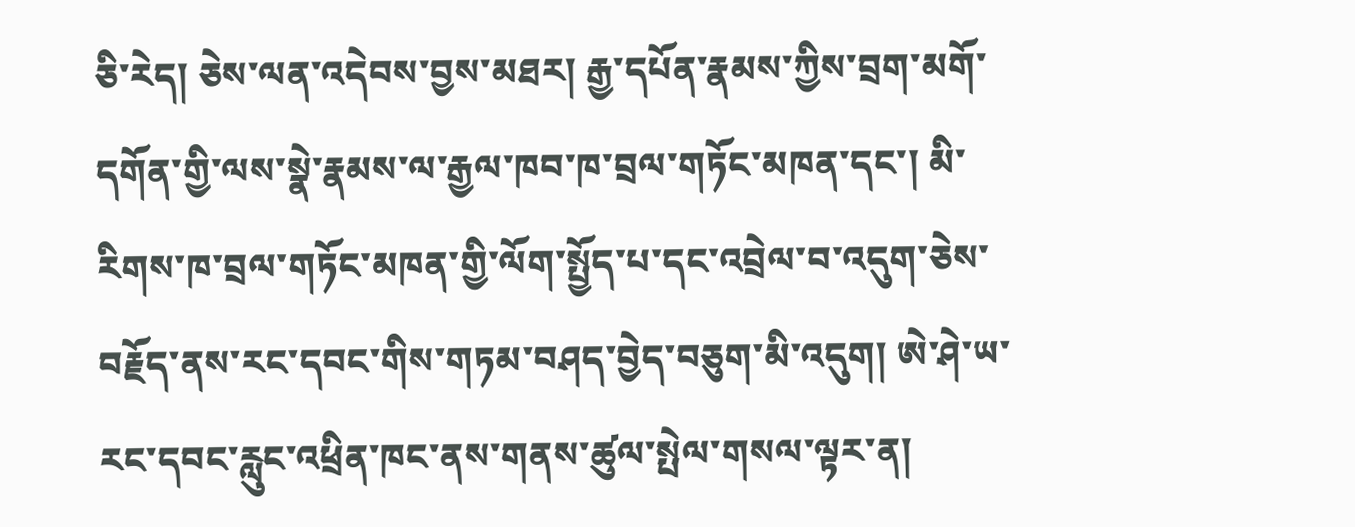ཅི་རེད། ཅེས་ལན་འདེབས་བྱས་མཐར། རྒྱ་དཔོན་རྣམས་ཀྱིས་བྲག་མགོ་དགོན་གྱི་ལས་སྣེ་རྣམས་ལ་རྒྱལ་ཁབ་ཁ་བྲལ་གཏོང་མཁན་དང་། མི་རིགས་ཁ་བྲལ་གཏོང་མཁན་གྱི་ལོག་སྤྱོད་པ་དང་འབྲེལ་བ་འདུག་ཅེས་བརྗོད་ནས་རང་དབང་གིས་གཏམ་བཤད་བྱེད་བཅུག་མི་འདུག། ཨེ་ཤེ་ཡ་རང་དབང་རླུང་འཕྲིན་ཁང་ནས་གནས་ཚུལ་སྤེལ་གསལ་ལྟར་ན།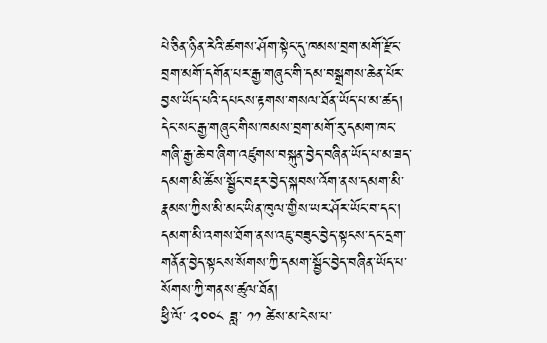པེ་ཅིན་ཉིན་རེའི་ཚགས་ཤོག་སྟེང་དུ་ཁམས་བྲག་མགོ་རྫོང་བྲག་མགོ་དགོན་པར་རྒྱ་གཞུང་གི་དམ་བསྒྲགས་ཆེན་པོར་བྱས་ཡོད་པའི་དཔངས་རྟགས་གསལ་ཐོན་ཡོད་པ་མ་ཚད། དེང་སང་རྒྱ་གཞུང་གིས་ཁམས་བྲག་མགོ་རུ་དམག་ཁང་གཞི་རྒྱ་ཆེ་བ་ཞིག་འཛུགས་བསྐུན་བྱེད་བཞིན་ཡོད་པ་མ་ཟད་དམག་མི་ཚོས་སྦྱོང་བརྡར་བྱེད་སྐབས་འོག་ནས་དམག་མི་རྣམས་ཀྱིས་མི་མང་ཡིན་ཁུལ་གྱིས་ཡར་ཤོར་ཡོང་བ་དང་། དམག་མི་འགས་ཐོག་ནས་འཇུ་བཟུང་བྱེད་སྟངས་དང་དྲག་གནོན་བྱེད་སྟངས་སོགས་ཀྱི་དམག་སྦྱོང་བྱེད་བཞིན་ཡོད་པ་སོགས་ཀྱི་གནས་ཚུལ་ཐོན།
ཕྱི་ལོ་ ༢༠༠༨ ཟླ་ ༡༡ ཚེས་མ་ངེས་པ་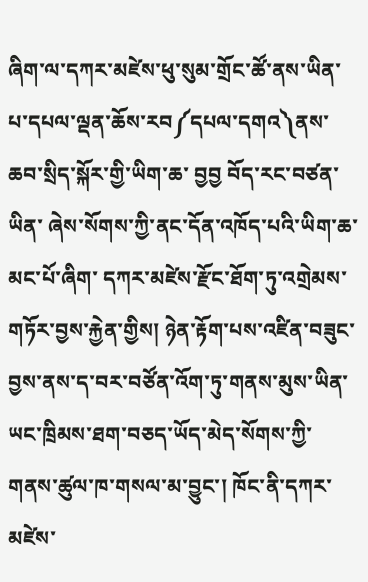ཞིག་ལ་དཀར་མཛེས་ཕུ་སུམ་གྲོང་ཚོ་ནས་ཡིན་པ་དཔལ་ལྡན་ཆོས་རབ༼དཔལ་དགའ༽ནས་ཆབ་སྲིད་སྐོར་གྱི་ཡིག་ཆ་ བྱབྱ བོད་རང་བཙན་ཡིན་ ཞེས་སོགས་ཀྱི་ནང་དོན་འཁོད་པའི་ཡིག་ཆ་མང་པོ་ཞིག་ དཀར་མཛེས་རྫོང་ཐོག་ཏུ་འགྲེམས་གཏོར་བྱས་རྐྱེན་གྱིས། ཉེན་རྟོག་པས་འཛིན་བཟུང་བྱས་ནས་ད་བར་བཙོན་འོག་ཏུ་གནས་མུས་ཡིན་ཡང་ཁྲིམས་ཐག་བཅད་ཡོད་མེད་སོགས་ཀྱི་གནས་ཚུལ་ཁ་གསལ་མ་བྱུང་། ཁོང་ནི་དཀར་མཛེས་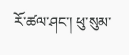རོ་ཚལ་ཤང་། ཕུ་སུམ་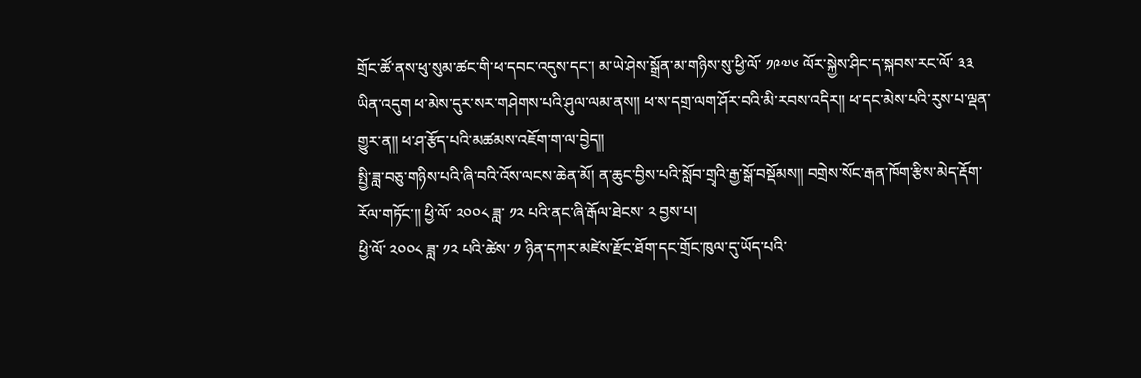གྲོང་ཚོ་ནས་ཕུ་སུམ་ཚང་གི་ཕ་དབང་འདུས་དང་། མ་ཡེ་ཤེས་སྒྲོན་མ་གཉིས་སུ་ཕྱི་ལོ་ ༡༩༧༦ ལོར་སྐྱེས་ཤིང་ད་སྐབས་རང་ལོ་ ༣༣ ཡིན་འདུག ཕ་མེས་དུར་སར་གཤེགས་པའི་ཤུལ་ལམ་ནས༎ ཕ་ས་དགྲ་ལག་ཤོར་བའི་མི་རབས་འདིར༎ ཕ་དང་མེས་པའི་རུས་པ་ལྡན་གྱུར་ན༎ ཕ་ཤ་རྩོད་པའི་མཚམས་འཇོག་ག་ལ་བྱེད༎
སྤྱི་ཟླ་བཅུ་གཉིས་པའི་ཞི་བའི་འོས་ལངས་ཆེན་མོ། ན་ཆུང་བྱིས་པའི་སློབ་གྲྭའི་རྒྱ་སྒོ་བསྡོམས༎ བགྲེས་སོང་རྒན་ཁོག་རྩིས་མེད་རྡོག་རོལ་གཏོང་༎ ཕྱི་ལོ་ ༢༠༠༨ ཟླ་ ༡༢ པའི་ནང་ཞི་རྒོལ་ཐེངས་ ༢ བྱས་པ།
ཕྱི་ལོ་ ༢༠༠༨ ཟླ་ ༡༢ པའི་ཚེས་ ༡ ཉིན་དཀར་མཛེས་རྫོང་ཐོག་དང་གྲོང་ཁུལ་དུ་ཡོད་པའི་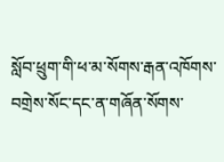སློབ་ཕྲུག་གི་ཕ་མ་སོགས་རྒན་འཁོགས་བགྲེས་སོང་དང་ན་གཞོན་སོགས་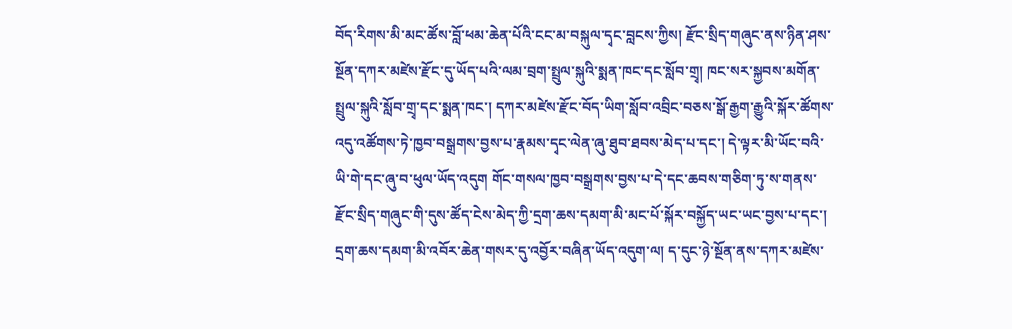བོད་རིགས་མི་མང་ཚོས་བློ་ཕམ་ཆེན་པོའི་ངང་མ་བསྐུལ་དྭང་བླངས་ཀྱིས། རྫོང་སྲིད་གཞུང་ནས་ཉིན་ཤས་སྔོན་དཀར་མཛེས་རྫོང་དུ་ཡོད་པའི་ལམ་བྲག་སྤྲུལ་སྐུའི་སྨན་ཁང་དང་སློབ་གྲྭ། ཁང་སར་སྐྱབས་མགོན་སྤྲུལ་སྐུའི་སློབ་གྲྭ་དང་སྨན་ཁང་། དཀར་མཛེས་རྫོང་བོད་ཡིག་སློབ་འབྲིང་བཅས་སྒོ་རྒྱག་རྒྱུའི་སྐོར་ཚོགས་འདུ་འཚོགས་ཏེ་ཁྱབ་བསྒྲགས་བྱས་པ་རྣམས་དྭང་ལེན་ཞུ་ཐུབ་ཐབས་མེད་པ་དང་། དེ་ལྟར་མི་ཡོང་བའི་ཡི་གེ་དང་ཞུ་བ་ཕུལ་ཡོད་འདུག གོང་གསལ་ཁྱབ་བསྒྲགས་བྱས་པ་དེ་དང་ཆབས་གཅིག་ཏུ་ས་གནས་རྫོང་སྲིད་གཞུང་གི་དུས་ཚོད་ངེས་མེད་ཀྱི་དྲག་ཆས་དམག་མི་མང་པོ་སྐོར་བསྐྱོད་ཡང་ཡང་བྱས་པ་དང་། དྲག་ཆས་དམག་མི་འབོར་ཆེན་གསར་དུ་འབྱོར་བཞིན་ཡོད་འདུག་ལ། ད་དུང་ཉེ་སྔོན་ནས་དཀར་མཛེས་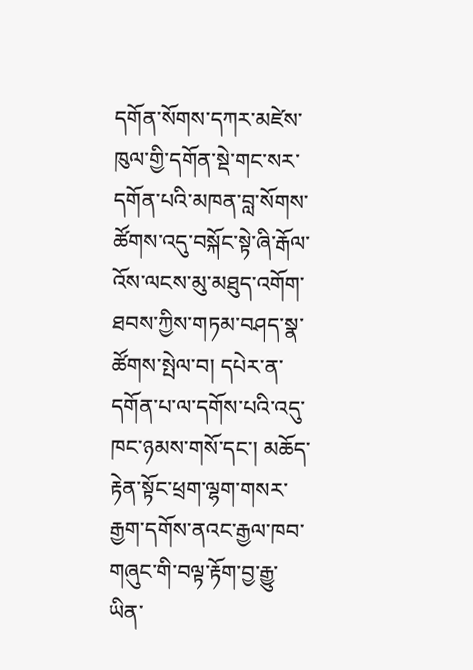དགོན་སོགས་དཀར་མཛེས་ཁུལ་གྱི་དགོན་སྡེ་གང་སར་དགོན་པའི་མཁན་བླ་སོགས་ཚོགས་འདུ་བསྐོང་སྟེ་ཞི་རྒོལ་འོས་ལངས་མུ་མཐུད་འགོག་ཐབས་ཀྱིས་གཏམ་བཤད་སྣ་ཚོགས་སྤེལ་བ། དཔེར་ན་དགོན་པ་ལ་དགོས་པའི་འདུ་ཁང་ཉམས་གསོ་དང་། མཆོད་རྟེན་སྟོང་ཕྲག་ལྷག་གསར་རྒྱག་དགོས་ནའང་རྒྱལ་ཁབ་གཞུང་གི་བལྟ་རྟོག་བྱ་རྒྱུ་ཡིན་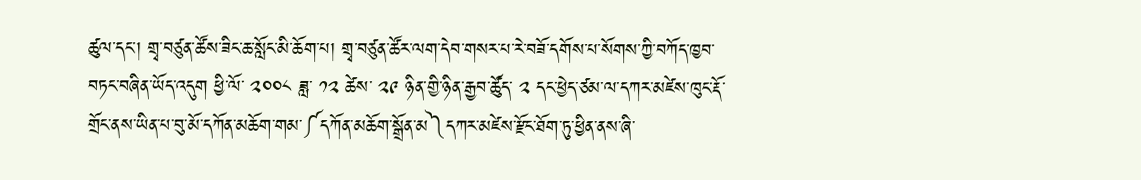ཚུལ་དང་། གྲྭ་བཙུན་ཚོས་ཟིང་ཆ་སློང་མི་ཆོག་པ། གྲྭ་བཙུན་ཚོར་ལག་དེབ་གསར་པ་རེ་བཟོ་དགོས་པ་སོགས་ཀྱི་བཀོད་ཁྱབ་བཏང་བཞིན་ཡོད་འདུག ཕྱི་ལོ་ ༢༠༠༨ ཟླ་ ༡༢ ཚེས་ ༢༩ ཉིན་གྱི་ཉིན་རྒྱབ་ཚོུད་ ༢ དང་ཕྱེད་ཙམ་ལ་དཀར་མཛེས་ཁུང་རྡོ་གྲོང་ནས་ཡིན་པ་བུ་མོ་དཀོན་མཆོག་གམ་༼དཀོན་མཆོག་སྒྲོན་མ༽དཀར་མཛེས་རྫོང་ཐོག་ཏུ་ཕྱིན་ནས་ཞི་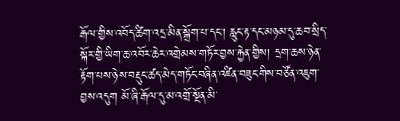རྒོལ་གྱིས་འབོད་ཚིག་འདྲ་མིན་སྒྲོག་པ་དང་། རླུང་རྟ་དང་མཉམ་དུ་ཆབ་སྲིད་སྐོར་གྱི་ཡིག་ཆ་འབོར་ཆེར་འགྲེམས་གཏོར་བྱས་རྐྱེན་གྱིས། དྲག་ཆས་ཉེན་རྟོག་པས་ཉེས་བརྡུང་ཚད་མེད་གཏོང་བཞིན་འཛིན་བཟུང་གིས་བཙོན་འཇུག་བྱས་འདུག མོ་ཞི་རྒོལ་དུ་མ་འགྲོ་སྔོན་མི་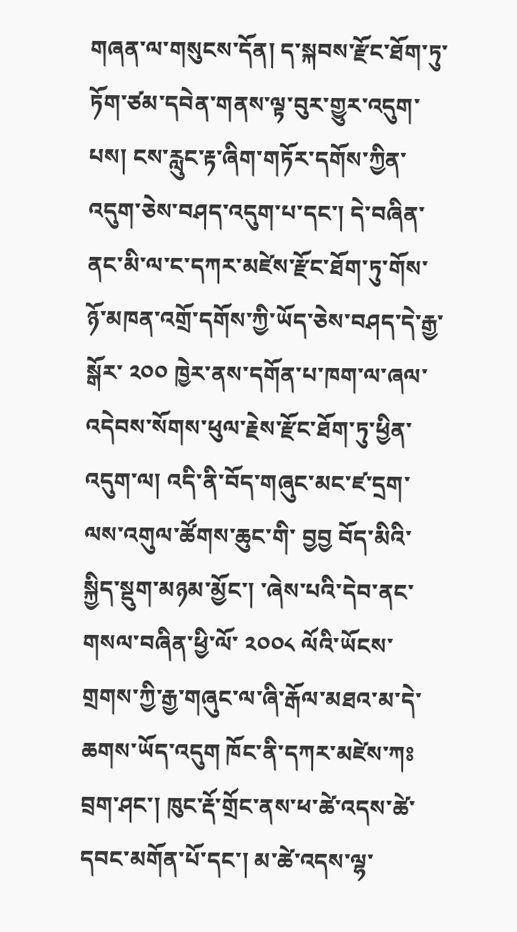གཞན་ལ་གསུངས་དོན། ད་སྐབས་རྫོང་ཐོག་ཏུ་ཏོག་ཙམ་དབེན་གནས་ལྟ་བུར་གྱུར་འདུག་པས། ངས་རླུང་རྟ་ཞིག་གཏོར་དགོས་ཀྱིན་འདུག་ཅེས་བཤད་འདུག་པ་དང་། དེ་བཞིན་ནང་མི་ལ་ང་དཀར་མཛེས་རྫོང་ཐོག་ཏུ་གོས་ཉོ་མཁན་འགྲོ་དགོས་ཀྱི་ཡོད་ཅེས་བཤད་དེ་རྒྱ་སྒོར་ ༢༠༠ ཁྱེར་ནས་དགོན་པ་ཁག་ལ་ཞལ་འདེབས་སོགས་ཕུལ་རྗེས་རྫོང་ཐོག་ཏུ་ཕྱིན་འདུག་ལ། འདི་ནི་བོད་གཞུང་མང་ཛ་དྲག་ལས་འགུལ་ཚོགས་ཆུང་གི་ བྱབྱ བོད་མིའི་སྐྱིད་སྡུག་མཉམ་མྱོང་། ་ཞེས་པའི་དེབ་ནང་གསལ་བཞིན་ཕྱི་ལོ་ ༢༠༠༨ ལོའི་ཡོངས་གྲགས་ཀྱི་རྒྱ་གཞུང་ལ་ཞི་རྒོལ་མཐའ་མ་དེ་ཆགས་ཡོད་འདུག ཁོང་ནི་དཀར་མཛེས་ཀཿབྲག་ཤང་། ཁུང་རྡོ་གྲོང་ནས་ཕ་ཚེ་འདས་ཚེ་དབང་མགོན་པོ་དང་། མ་ཚེ་འདས་ལྷ་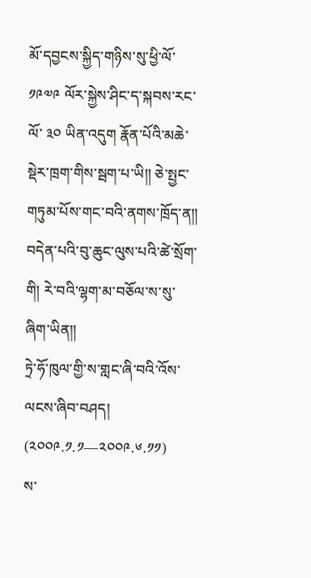མོ་དབྱངས་སྐྱིད་གཉིས་སུ་ཕྱི་ལོ་ ༡༩༧༩ ལོར་སྐྱེས་ཤིང་ད་སྐབས་རང་ལོ་ ༣༠ ཡིན་འདུག རྣོན་པོའི་མཆེ་སྡེར་ཁྲག་གིས་སྦག་པ་ཡི༎ ཅེ་སྤྱང་གཏུམ་པོས་གང་བའི་ནགས་ཁྲོད་ན༎ བདེན་པའི་བུ་ཆུང་ལུས་པའི་ཚེ་སྲོག་གི། རེ་བའི་ལྷག་མ་བཅོལ་ས་སུ་ཞིག་ཡིན༎
ཏྲེ་ཧོ་ཁུལ་གྱི་ས་གླང་ཞི་བའི་འོས་ལངས་ཞིབ་བཤད། (༢༠༠༩.༡.༡—༢༠༠༩.༦.༡༡)
ས་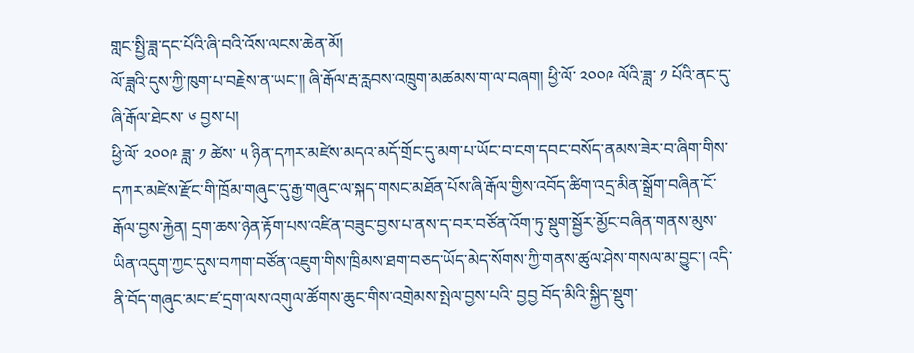གླང་སྤྱི་ཟླ་དང་པོའི་ཞི་བའི་འོས་ལངས་ཆེན་མོ།
ལོ་ཟླའི་དུས་ཀྱི་ཁུག་པ་བརྗེས་ན་ཡང་༎ ཞི་རྒོལ་རྦ་རླབས་འཁྲུག་མཚམས་ག་ལ་བཞག། ཕྱི་ལོ་ ༢༠༠༩ ལོའི་ཟླ་ ༡ པོའི་ནང་དུ་ཞི་རྒོལ་ཐེངས་ ༦ བྱས་པ།
ཕྱི་ལོ་ ༢༠༠༩ ཟླ་ ༡ ཚེས་ ༥ ཉིན་དཀར་མཛེས་མདའ་མདོ་གྲོང་དུ་མག་པ་ཡོང་བ་ངག་དབང་བསོད་ནམས་ཟེར་བ་ཞིག་གིས་དཀར་མཛེས་རྫོང་གི་ཁྲོམ་གཞུང་དུ་རྒྱ་གཞུང་ལ་སྐད་གསང་མཐོན་པོས་ཞི་རྒོལ་གྱིས་འབོད་ཚིག་འདྲ་མིན་སྒྲོག་བཞིན་ངོ་རྒོལ་བྱས་རྐྱེན། དྲག་ཆས་ཉེན་རྟོག་པས་འཛིན་བཟུང་བྱས་པ་ནས་ད་བར་བཙོན་འོག་ཏུ་སྡུག་སྦྱོར་མྱོང་བཞིན་གནས་མུས་ཡིན་འདུག་ཀྱང་དུས་བཀག་བཙོན་འཇུག་གིས་ཁྲིམས་ཐག་བཅད་ཡོད་མེད་སོགས་ཀྱི་གནས་ཚུལ་ཤེས་གསལ་མ་བྱུང་། འདི་ནི་བོད་གཞུང་མང་ཛ་དྲག་ལས་འགུལ་ཚོགས་ཆུང་གིས་འགྲེམས་སྤེལ་བྱས་པའི་ བྱབྱ བོད་མིའི་སྐྱིད་སྡུག་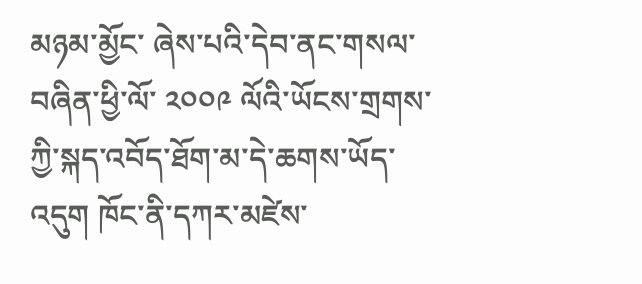མཉམ་མྱོང་ ཞེས་པའི་དེབ་ནང་གསལ་བཞིན་ཕྱི་ལོ་ ༢༠༠༩ ལོའི་ཡོངས་གྲགས་ཀྱི་སྐད་འབོད་ཐོག་མ་དེ་ཆགས་ཡོད་འདུག ཁོང་ནི་དཀར་མཛེས་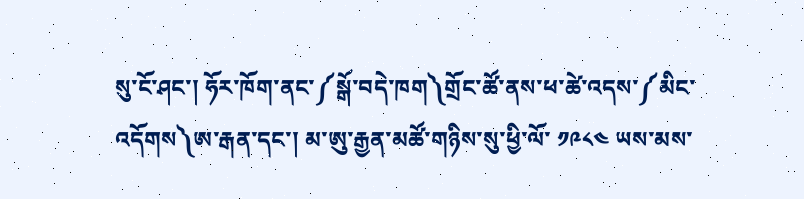སུ་ངོ་ཤང་། ཧོར་ཁོག་ནང་༼སྒོ་བདེ་ཁག༽གྲོང་ཚོ་ནས་ཕ་ཚེ་འདས་༼མིང་འདོགས༽ཨ་རྒན་དང་། མ་ཨུ་རྒྱན་མཚོ་གཉིས་སུ་ཕྱི་ལོ་ ༡༩༨༤ ཡས་མས་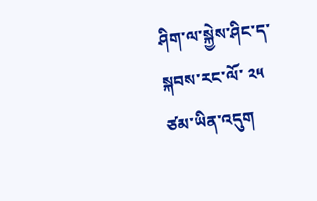ཤིག་ལ་སྐྱེས་ཤིང་ད་སྐབས་རང་ལོ་ ༢༥ ཙམ་ཡིན་འདུག